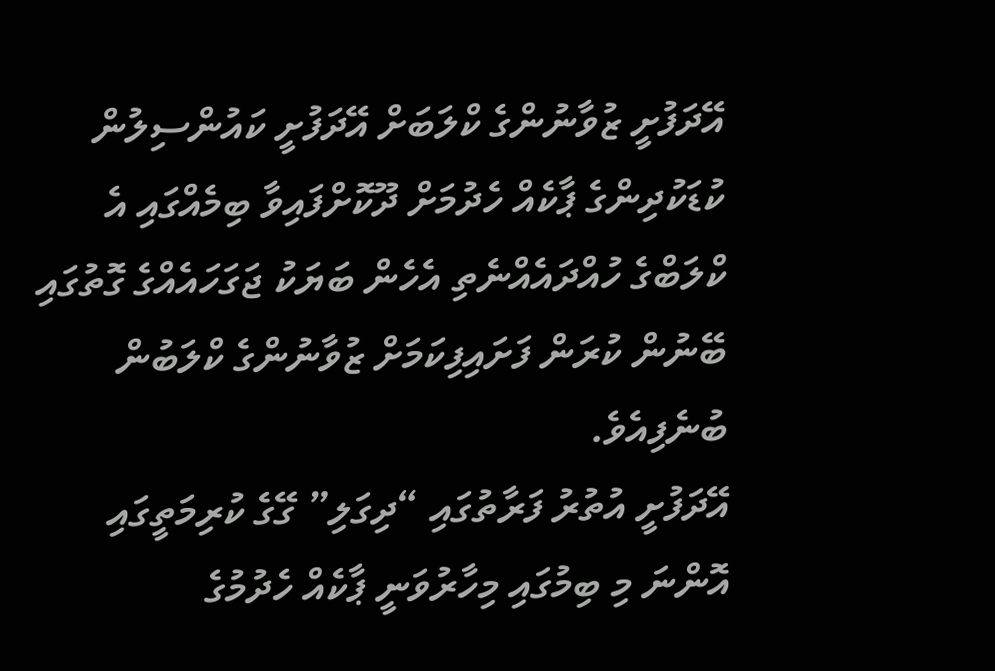އޭދަފުށީ ޒުވާނުންގެ ކްލަބަށް އޭދަފުށީ ކައުންސިލުން ކުޑަކުދިންގެ ޕާކެއް ހެދުމަށް ދޫކޮށްފައިވާ ބިމެއްގައި އެ ކްލަބްގެ ހުއްދައެއްނެތި އެހެން ބަޔަކު ޖަގަހައެއްގެ ގޮތުގައި ބޭނުން ކުރަން ފަށައިފިކަމަށް ޒުވާނުންގެ ކްލަބުން ބުނެފިއެވެ.
އޭދަފުށީ އުތުރު ފަރާތުގައި “ދިގަލި” ގޭގެ ކުރިމަތީގައި އޮންނަ މި ބިމުގައި މިހާރުވަނީ ޕާކެއް ހެދުމުގެ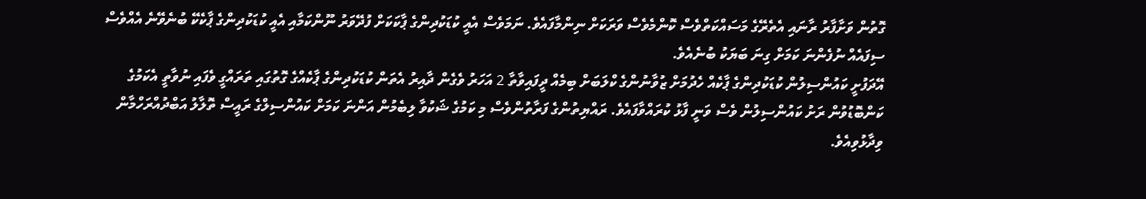ގޮތުން ވަށާފާރު ރާނައި އެތެރޭގެ މަސައްކަތްވެސް ކޮންމެވެސް ވަރަކަށް ނިންމާފައެވެ. ނަމަވެސް އެއީ ކުޑަކުދިންގެ ޕާކަކަށް ފުދޭވަރު ނޫންކަމާއި އެއީ ކުޑަކުދިންގެ ޕާކެކޭ ބުނެވޭނެ އެއްވެސް ސިފައެއް ނުފެންނަ ކަމަށް ގިނަ ބަޔަކު ބުނެއެވެ.
އޭދަފުށީ ކައުންސިލުން ކުޑަކުދިންގެ ޕާކެއް ހެދުމަށް ޒުވާނުންގެ ކްލަބަށް ބިމެއް ދީފައިވާތާ 2 އަހަރު ވެގެން ދާއިރު އެތަން ކުޑަކުދިންގެ ޕާކެއްގެ ގޮތުގައި ތަރައްގީ ވެފައި ނުވާތީ އެކަމުގެ ކަންބޮޑުވުން ރަށު ކައުންސިލުން ވެސް ވަނީ ފާޅު ކުރައްވާފައެވެ. ރައްޔިތުންގެ ފަރާތުންވެސް މި ކަމުގެ ޝަކުވާ ލިބެމުން އަންނަ ކަމަށް ކައުންސިލްގެ ރައީސް ތޮލާލު އަބްދުއްރަހްމާން ވިދާޅުވިއެވެ.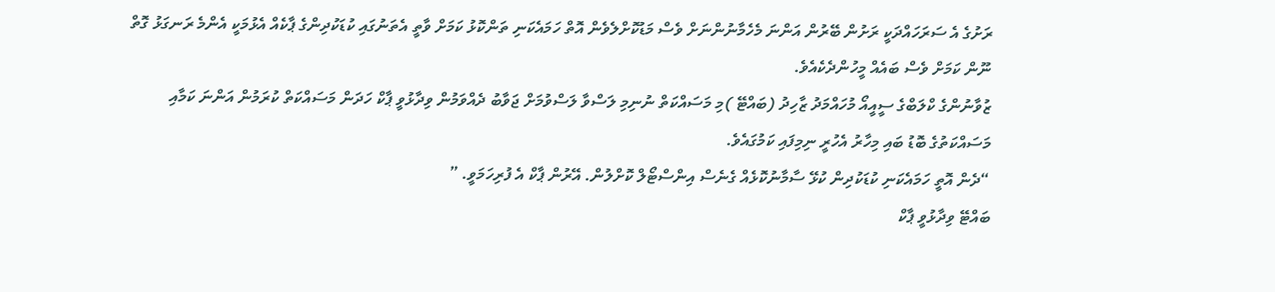ރަށުގެ އެ ސަރަހައްދަކީ ރަށުން ބޭރުން އަންނަ މެހެމާނުންނަށް ވެސް މަޑުކޮށްލެވެން އޮތް ހަމައެކަނި ތަންކޮޅު ކަމަށް ވާތީ އެތަނުގައި ކުޑަކުދިންގެ ޕާކެއް އެޅުމަކީ އެންމެ ރަނގަޅު ގޮތް ނޫން ކަމަށް ވެސް ބައެއް މީހުންދެކެއެވެ.
ޒުވާނުންގެ ކްލަބްގެ ސީއީއޯ މުހައްމަދު ޒާހިދު (ބައްޓޭ )މި މަސައްކަތް ނުނިމި ލަސްވާ ލަސްވުމަށް ޖަވާބު ދެއްވަމުން ވިދާޅުވީ ޕާކް ހަދަން މަސައްކަތް ކުރަމުން އަންނަ ކަމާއި މަސައްކަތުގެ ބޮޑު ބައި މިހާރު އެހުރީ ނިމިފައި ކަމުގައެވެ.
“ދެން އޮތީ ހަމައެކަނި ކުޑަކުދިން ކުޅޭ ސާމާނުކޮޅެއް ގެނެސް އިންސްޓޯލް ކޮށްލުން. އޭރުން ޕާކް އެ ފުރިހަމަވީ. ”
ބައްޓޭ ވިދާޅުވީ ޕާކް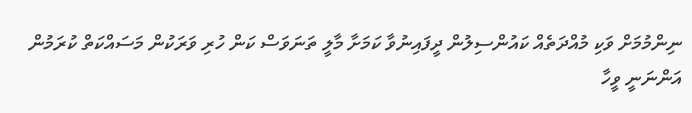ނިންމުމަށް ވަކި މުއްދަތެއް ކައުންސިލުން ދީފައިނުވާ ކަމަށާ މާލީ ތަނަވަސް ކަން ހުރި ވަރަކުން މަސައްކަތް ކުރަމުން އަންނަނީ ވީހާ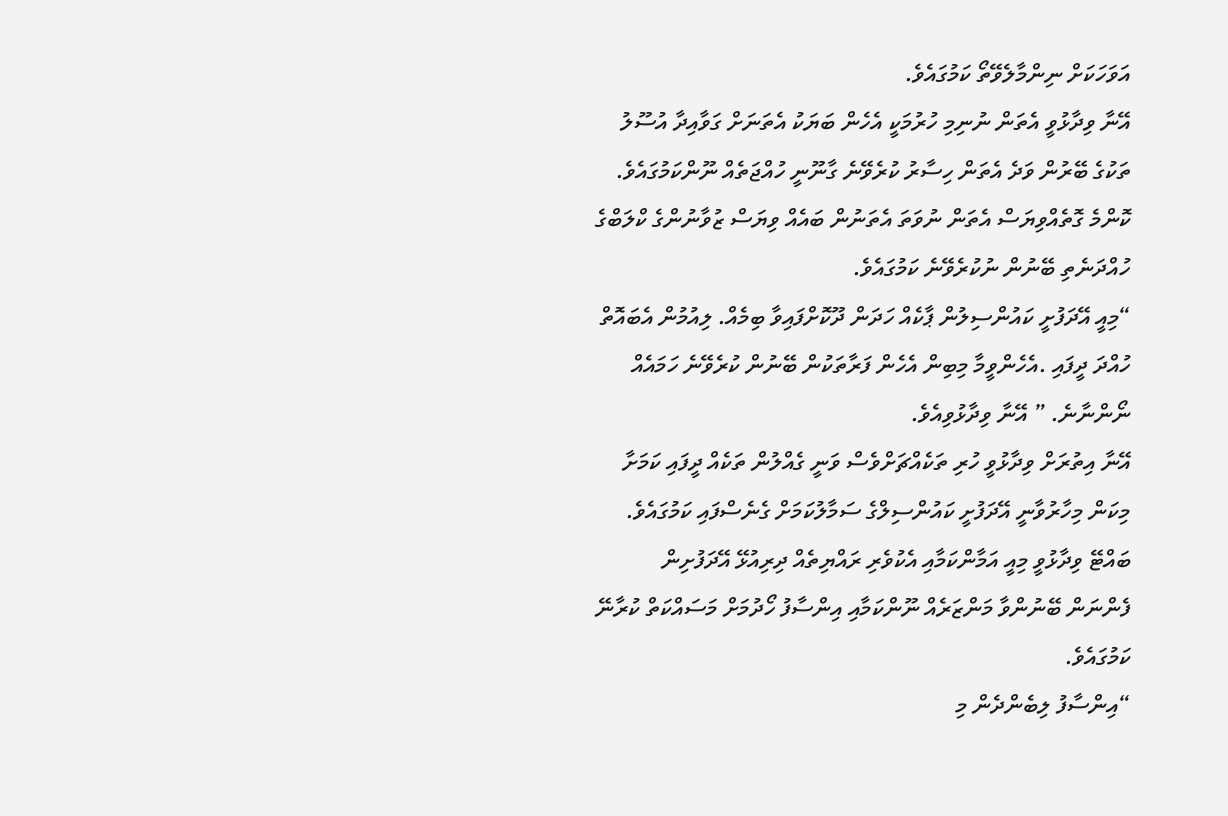އަވަހަކަށް ނިންމާލެވޭތޯ ކަމުގައެވެ.
އޭނާ ވިދާޅުވީ އެތަން ނުނިމި ހުރުމަކީ އެހެން ބަޔަކު އެތަނަށް ގަވާއިދާ އުސޫލު ތަކުގެ ބޭރުން ވަދެ އެތަން ހިސާރު ކުރެވޭނެ ގާނޫނީ ހުއްޖަތެއް ނޫންކަމުގައެވެ. ކޮންމެ ގޮތެއްވިޔަސް އެތަން ނުވަތަ އެތަނުން ބައެއް ވިޔަސް ޒުވާނުންގެ ކްލަބްގެ ހުއްދަނެތި ބޭނުން ނުކުރެވޭނެ ކަމުގައެވެ.
“މިއީ އޭދަފުށީ ކައުންސިލުން ޕާކެއް ހަދަން ދޫކޮށްފައިވާ ބިމެއް. ލިއުމުން އެބައޮތް ހުއްދަ ދީފައި .އެހެންވީމާ މިބިން އެހެން ފަރާތަކުން ބޭނުން ކުރެވޭނެ ހަމައެއް ނޯންނާނެ. ” އޭނާ ވިދާޅުވިއެވެ.
އޭނާ އިތުރަށް ވިދާޅުވީ ހުރި ތަކެއްޗަށްވެސް ވަނީ ގެއްލުން ތަކެއް ދީފައި ކަމަށާ މިކަން މިހާރުވާނީ އޭދަފުށީ ކައުންސިލްގެ ސަމާލުކަމަށް ގެނެސްފައި ކަމުގައެވެ.
ބައްޓޭ ވިދާޅުވީ މިއީ އަމާންކަމާއި އެކުވެރި ރައްޔިތެއް ދިރިއުޅޭ އޭދަފުށިން ފެންނަން ބޭނުންވާ މަންޒަރެއް ނޫންކަމާއި އިންސާފު ހޯދުމަށް މަސައްކަތް ކުރާނޭ ކަމުގައެވެ.
“އިންސާފު ލިބެންދެން މި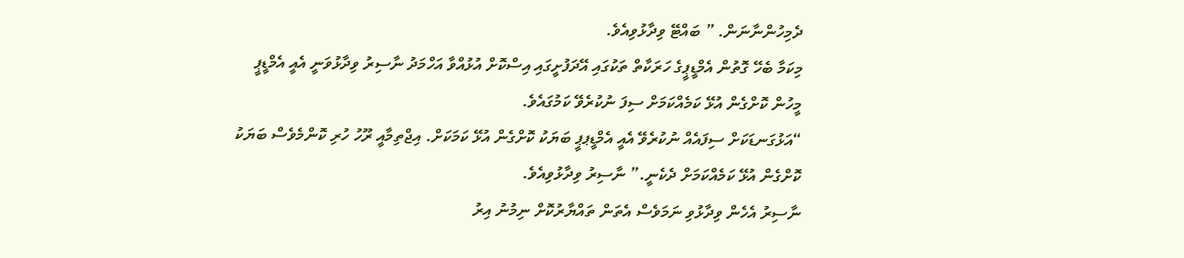ދެމިހުންނާނަން. ” ބައްޓޭ ވިދާޅުވިއެވެ.
މިކަމާ ބެހޭ ގޮތުން އެމްޑީޕީގެ ހަރަކާތް ތަކުގައި އޭދަފުށީގައި އިސްކޮށް އުޅުއްވާ އަހްމަދު ނާސިރު ވިދާޅުވަނީ އެއީ އެމްޑީޕީ މީހުން ކޮށްގެން އުޅޭ ކަމެއްކަމަށް ސިފަ ނުކުރެވޭ ކަމުގައެވެ.
“އަޅުގަނޑަކަށް ސިފައެއް ނުކުރެވޭ އެއީ އެމްޑީޕޕީ ބަޔަކު ކޮށްގެން އުޅޭ ކަމަކަށް. އިޖްތިމާއީ ރޫހު ހުރި ކޮންމެވެސް ބަޔަކު ކޮށްގެން އުޅޭ ކަމެއްކަމަށް ދެކެނީ.” ނާސިރު ވިދާޅުވިއެވެ.
ނާސިރު އެހެން ވިދާޅުވި ނަމަވެސް އެތަން ތައްޔާރުކޮށް ނިމުނު އިރު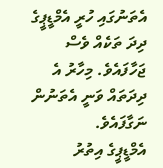އެތަނުގައި ހުރީ އެމްޑީޕީގެ ދިދަ ތަކެއް ވެސް ޖަހާފައެވެ. މިހާރު އެ ދިދަތައް ވަނީ އެތަނުން ނަގާފައެވެ.
އެމްޑީޕީގެ އިތުރު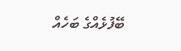ބޭފުޅެއްގެ ބަހެއް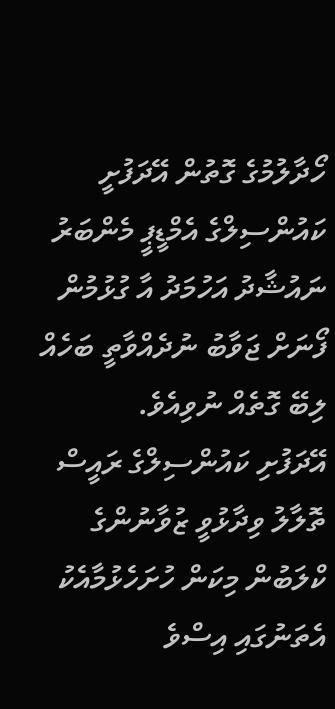ހޯދާލުމުގެ ގޮތުން އޭދަފުށީ ކައުންސިލްގެ އެމްޑީޕީ މެންބަރު ނައުޝާދު އަހުމަދު އާ ގުޅުމުން ފޯނަށް ޖަވާބު ނުދެއްވާތީ ބަހެއް ލިބޭ ގޮތެއް ނުވިއެވެ.
އޭދަފުށި ކައުންސިލްގެ ރައީސް ތޮލާލު ވިދާޅުވީ ޒުވާނުންގެ ކްލަބުން މިކަން ހުށަހެޅުމާއެކު އެތަނުގައި އިސްވެ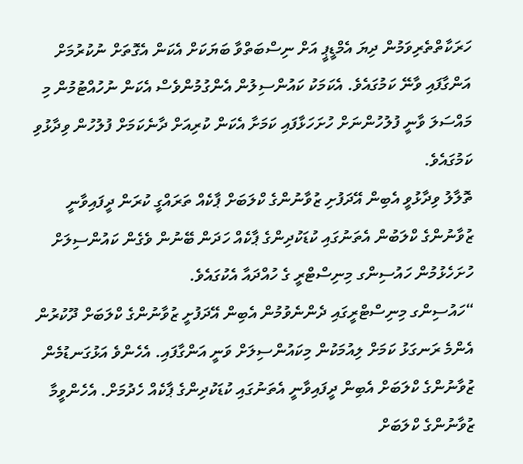ހަރަކާތްތެރިވަމުން ދިޔަ އެމްޑީޕީ އަށް ނިސްބަތްވާ ބަޔަކަށް އެކަން އެގޮތަށް ނުކުރުމަށް އަންގާފައި ވާނޭ ކަމުގައެވެ. އެކަމަކު ކައުންސިލުން އެންގުމުންވެސް އެކަން ނުހުއްޓުމުން މި މައްސަލަ ވާނީ ފުލުހުންނަށް ހުށަހަޅާފައި ކަމަށާ އެކަން ކުރިއަށް ދާނެކަމަށް ފުލުހުން ވިދާޅުވި ކަމުގައެވެ.
ތޮލާލު ވިދާޅުވީ އެބިން އޭދަފުށި ޒުވާނުންގެ ކްލަބަށް ޕާކެއް ތަރައްގީ ކުރަން ދީފައިވާނީ ޒުވާނުންގެ ކްލަބުން އެތަނުގައި ކުޑަކުދިންގެ ޕާކެއް ހަދަން ބޭނުން ވެގެން ކައުންސިލަށް ހުށަހެޅުމުން ހައުސިންގ މިނިސްޓްރީ ގެ ހުއްދައާ އެކުގައެވެ.
“ހައުސިންގ މިނިސްޓްރީގައި ދެންނެވުމުން އެބިން އޭދަފުށީ ޒުވާނުންގެ ކްލަބަށް ދޫކުރުން އެންމެ ރަނގަޅު ކަމަށް ލިއުމަކުން މިކައުންސިލަށް ވަނީ އަންގާފައި. އެހެންވެ އަޅުގަނޑުމެން ޒުވާނުންގެ ކްލަބަށް އެބިން ދީފައިވާނީ އެތަނުގައި ކުޑަކުދިންގެ ޕާކެއް ހެދުމަށް. އެހެންވީމާ ޒުވާނުންގެ ކްލަބަށް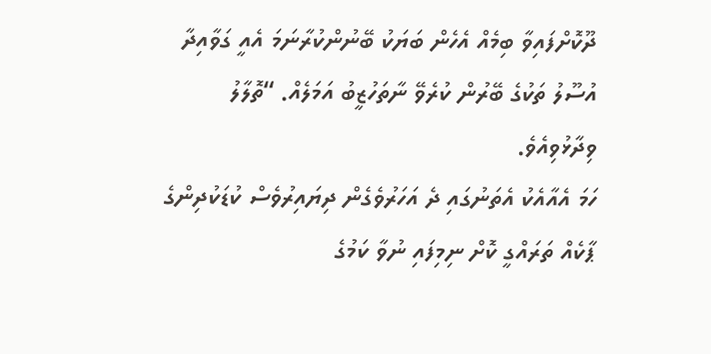ދޫކޮށްފައިވާ ބިމެއް އެހެން ބަޔަކު ބޭނުންކުރާނަމަ އެއީ ގަވާއިދާ އުސޫލު ތަކުގެ ބޭރުން ކުރެވޭ ނާތަހުޒީބު އަމަލެއް. “ތޮލާލު ވިދާޅުވިއެވެ.
ހަމަ އެއާއެކު އެތަނުގައި ދެ އަހަރުވެގެން ދިޔައިރުވެސް ކުޑަކުދިންގެ ޕާކެއް ތަރައްގީ ކޮށް ނިމިފައި ނުވާ ކަމުގެ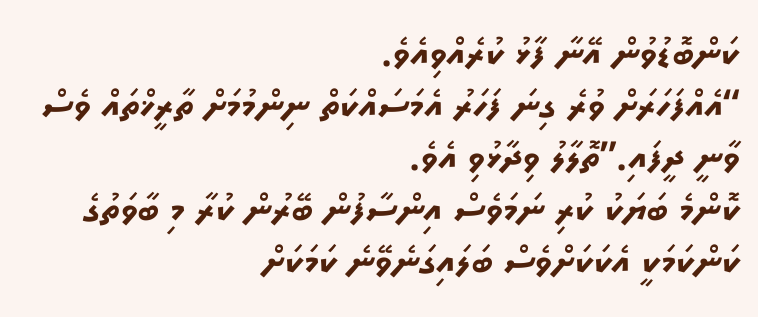ކަންބޮޑުވުން އޭނާ ފާޅު ކުރެއްވިއެވެ.
“އެއްފަހަރަށް ވުރެ ގިނަ ފަހަރު އެމަސައްކަތް ނިންމުމަށް ތާރީޚްތައް ވެސް ވާނީ ދީފައި.”ތޮލާލު ވިދާޅުވި އެވެ.
ކޮންމެ ބަޔަކު ކުރި ނަމަވެސް އިންސާފުން ބޭރުން ކުރާ މި ބާވަތުގެ ކަންކަމަކީ އެކަކަށްވެސް ބަލައިގަނެވޭނެ ކަމަކަށް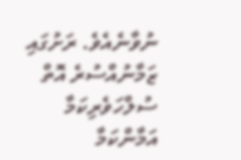ނުވާނެއެވެ. ރަށުގައި ޒަމާނުއްސުރެ އޮތް ސުލްހަވެރިކަމާ އަމާންކަމާ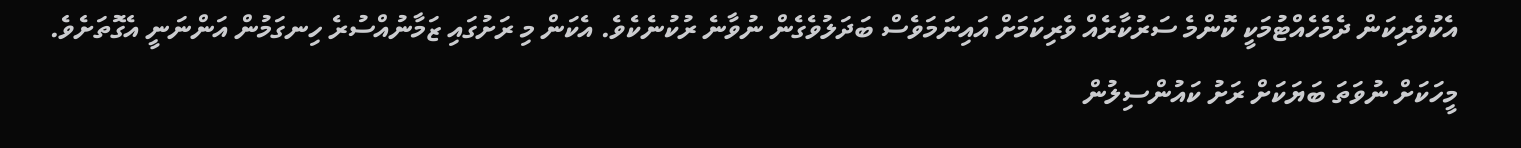އެކުވެރިކަން ދެމެހެއްޓުމަކީ ކޮންމެ ސަރުކާރެއް ވެރިކަމަށް އައިނަމަވެސް ބަދަލުވެގެން ނުވާނެ ރުކުނެކެވެ. އެކަން މި ރަށުގައި ޒަމާނުއްސުރެ ހިނގަމުން އަންނަނީ އެގޮތަށެވެ.
މީހަކަށް ނުވަތަ ބަޔަކަށް ރަށު ކައުންސިލުން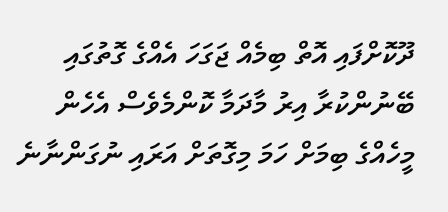ދޫކޮށްފައި އޮތް ބިމެއް ޖަގަހަ އެއްގެ ގޮތުގައި ބޭނުންކުރާ އިރު މާދަމާ ކޮންމެވެސް އެހެން މީހެއްގެ ބިމަށް ހަމަ މިގޮތަށް އަރައި ނުގަންނާނެ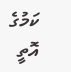ކަމުގެ އޮތީ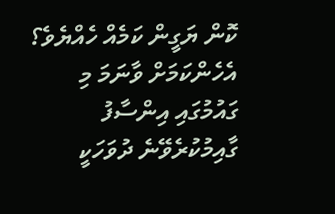ކޮން ޔަގީން ކަމެއް ހެއްޔެވެ؟ އެހެންކަމަށް ވާނަމަ މި ގައުމުގައި އިންސާފު ގާއިމުކުރެވޭނެ ދުވަހަކީ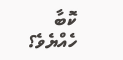ކޮބާ ހެއްޔެވެ؟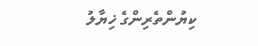ކިޔުންތެރިންގެ ޚިޔާލު